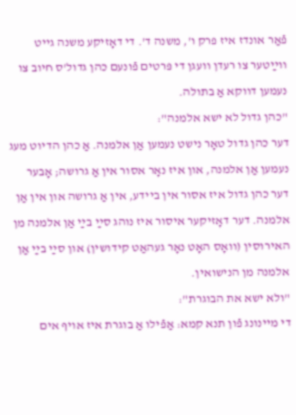פֿאַר אונדז איז פרק ו', משנה ד'. די דאָזיקע משנה גייט װײַטער צו רעדן װעגן די פּרטים פֿונעם כהן גדול'ס חיוב צו נעמען דװקא אַ בתולה.
"כהן גדול לא ישא אלמנה":
דער כהן גדול טאָר נישט נעמען אַן אלמנה. אַ כהן הדיוט מעג נעמען אַן אלמנה, און איז נאָר אסור אין אַ גרושה; אָבער דער כהן גדול איז אסור אין ביידע, אין אַ גרושה און אין אַן אלמנה. דער דאָזיקער איסור איז נוהג סײַ בײַ אַן אלמנה מן האירוסין (װאָס האָט נאָר געהאַט קידושין) און סײַ בײַ אַן אלמנה מן הנישואין.
"ולא ישא את הבוגרת":
די מיינונג פֿון תנא קמא: אַפֿילו אַ בוגרת איז אויף אים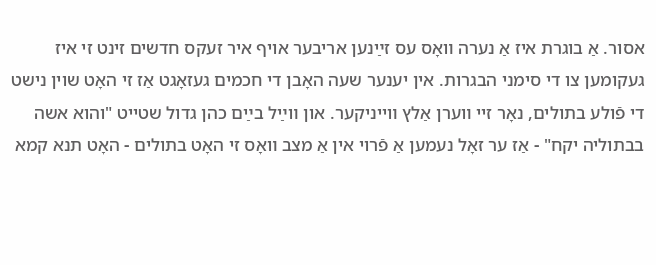אסור. אַ בוגרת איז אַ נערה װאָס עס זײַנען אריבער אויף איר זעקס חדשים זינט זי איז געקומען צו די סימני הבגרות. אין יענער שעה האָבן די חכמים געזאָגט אַז זי האָט שוין נישט די פֿולע בתולים, נאָר זיי װערן אַלץ װייניקער. און װײַל בײַם כהן גדול שטייט "והוא אשה בבתוליה יקח" - אַז ער זאָל נעמען אַ פֿרוי אין אַ מצב װאָס זי האָט בתולים - האָט תנא קמא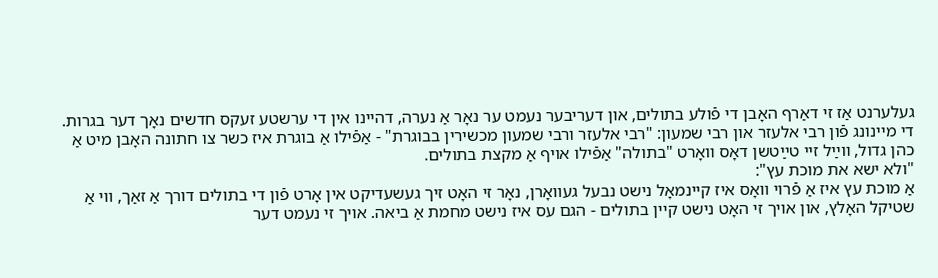געלערנט אַז זי דאַרף האָבן די פֿולע בתולים, און דעריבער נעמט ער נאָר אַ נערה, דהיינו אין די ערשטע זעקס חדשים נאָך דער בגרות.
די מיינונג פֿון רבי אלעזר און רבי שמעון: "רבי אלעזר ורבי שמעון מכשירין בבוגרת" - אַפֿילו אַ בוגרת איז כשר צו חתונה האָבן מיט אַ כהן גדול, װײַל זיי טײַטשן דאָס װאָרט "בתולה" אַפֿילו אויף אַ מקצת בתולים.
"ולא ישא את מוכת עץ":
אַ מוכת עץ איז אַ פֿרוי װאָס איז קיינמאָל נישט נבעל געװאָרן, נאָר זי האָט זיך געשעדיקט אין אָרט פֿון די בתולים דורך אַ זאַך, װי אַ שטיקל האָלץ, און אויך זי האָט נישט קיין בתולים - הגם עס איז נישט מחמת אַ ביאה. אויך זי נעמט דער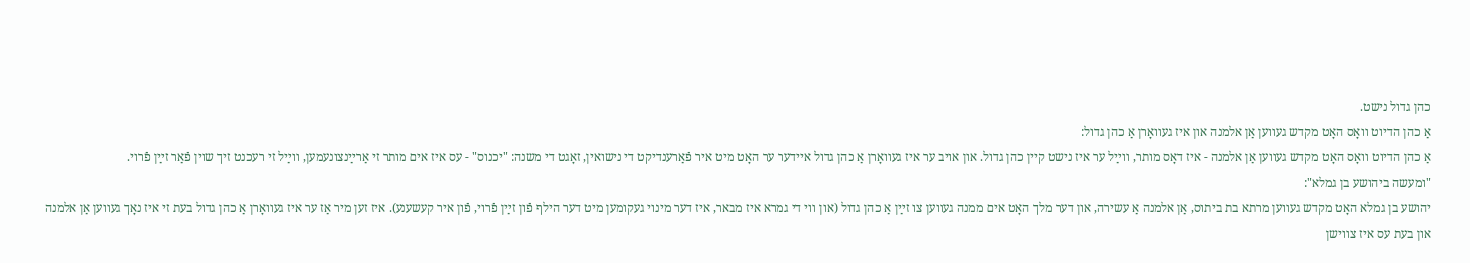כהן גדול נישט.
אַ כהן הדיוט װאָס האָט מקדש געװען אַן אלמנה און איז געװאָרן אַ כהן גדול:
אַ כהן הדיוט װאָס האָט מקדש געװען אַן אלמנה - איז דאָס מותר, װײַל ער איז נישט קיין כהן גדול. און אויב ער איז געװאָרן אַ כהן גדול איידער ער האָט מיט איר פֿאַרענדיקט די נישואין, זאָגט די משנה: "יכנוס" - עס איז אים מותר זי אַרײַנצונעמען, װײַל זי רעכנט זיך שוין פֿאַר זײַן פֿרוי.
"ומעשה ביהושע בן גמלא":
יהושע בן גמלא האָט מקדש געװען מרתא בת ביתוס, אַן אלמנה אַ עשירה, און דער מלך האָט אים ממנה געװען צו זײַן אַ כהן גדול (און װי די גמרא איז מבאר, איז דער מינוי געקומען מיט דער הילף פֿון זײַן פֿרוי, פֿון איר קעשענע). איז זען מיר אַז ער איז געװאָרן אַ כהן גדול בעת זי איז נאָך געװען אַן אלמנה און בעת עס איז צװישן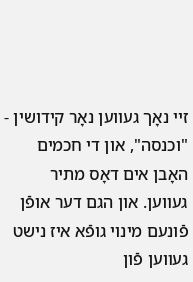זיי נאָך געװען נאָר קידושין - "וכנסה", און די חכמים האָבן אים דאָס מתיר געװען. און הגם דער אופֿן פֿונעם מינוי גופֿא איז נישט געװען פֿון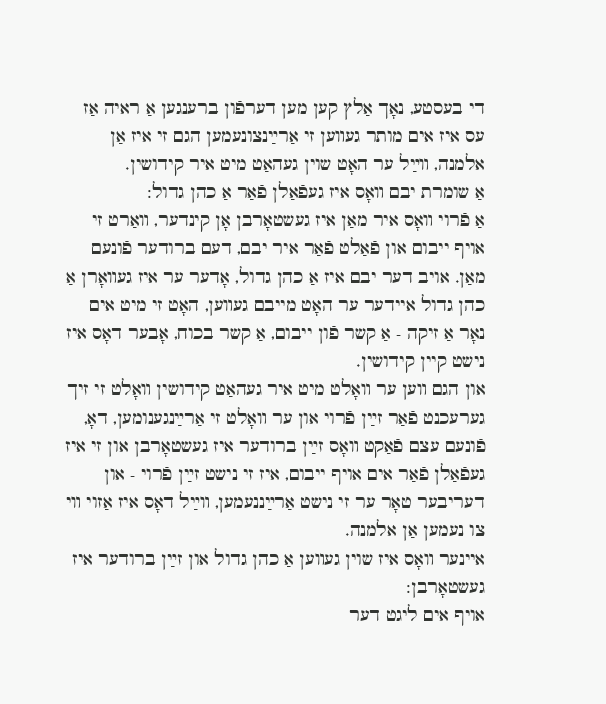די בעסטע, נאָך אַלץ קען מען דערפֿון ברענגען אַ ראיה אַז עס איז אים מותר געװען זי אַרײַנצונעמען הגם זי איז אַן אלמנה, װײַל ער האָט שוין געהאַט מיט איר קידושין.
אַ שומרת יבם װאָס איז געפֿאַלן פֿאַר אַ כהן גדול:
אַ פֿרוי װאָס איר מאַן איז געשטאָרבן אָן קינדער, װאַרט זי אויף ייבום און פֿאַלט פֿאַר איר יבם, דעם ברודער פֿונעם מאַן. אויב דער יבם איז אַ כהן גדול, אָדער ער איז געװאָרן אַ כהן גדול איידער ער האָט מייבם געװען, האָט זי מיט אים נאָר אַ זיקה - אַ קשר פֿון ייבום, אַ קשר בכוח, אָבער דאָס איז נישט קיין קידושין.
און הגם װען ער װאָלט מיט איר געהאַט קידושין װאָלט זי זיך גערעכנט פֿאַר זײַן פֿרוי און ער װאָלט זי אַרײַנגענומען, דאָ, פֿונעם עצם פֿאַקט װאָס זײַן ברודער איז געשטאָרבן און זי איז געפֿאַלן פֿאַר אים אויף ייבום, איז זי נישט זײַן פֿרוי - און דעריבער טאָר ער זי נישט אַרײַננעמען, װײַל דאָס איז אַזוי װי צו נעמען אַן אלמנה.
איינער װאָס איז שוין געװען אַ כהן גדול און זײַן ברודער איז געשטאָרבן:
אויף אים ליגט דער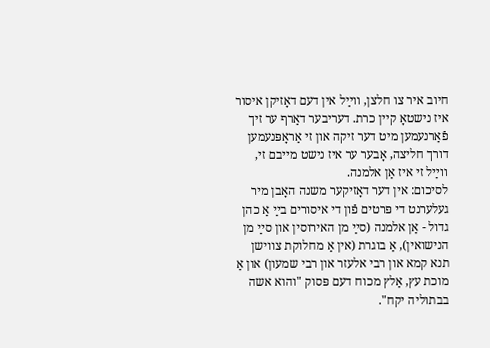חיוב איר צו חלצן, װײַל אין דעם דאָזיקן איסור איז נישטאָ קיין כרת. דעריבער דאַרף ער זיך פֿאַרנעמען מיט דער זיקה און זי אַראָפּנעמען דורך חליצה, אָבער ער איז נישט מייבם זי, װײַל זי איז אַן אלמנה.
לסיכום: אין דער דאָזיקער משנה האָבן מיר געלערנט די פּרטים פֿון די איסורים בײַ אַ כהן גדול - אַן אלמנה (סײַ מן האירוסין און סײַ מן הנישואין), אַ בוגרת (אין אַ מחלוקת צװישן תנא קמא און רבי אלעזר און רבי שמעון) און אַ מוכת עץ, אַלץ מכוח דעם פּסוק "והוא אשה בבתוליה יקח".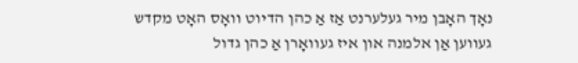נאָך האָבן מיר געלערנט אַז אַ כהן הדיוט װאָס האָט מקדש געװען אַן אלמנה און איז געװאָרן אַ כהן גדול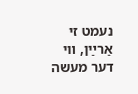נעמט זי אַרײַן, װי דער מעשה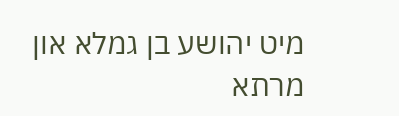מיט יהושע בן גמלא און מרתא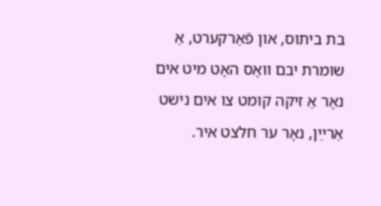בת ביתוס, און פֿאַרקערט, אַ שומרת יבם װאָס האָט מיט אים נאָר אַ זיקה קומט צו אים נישט אַרײַן, נאָר ער חלצט איר.